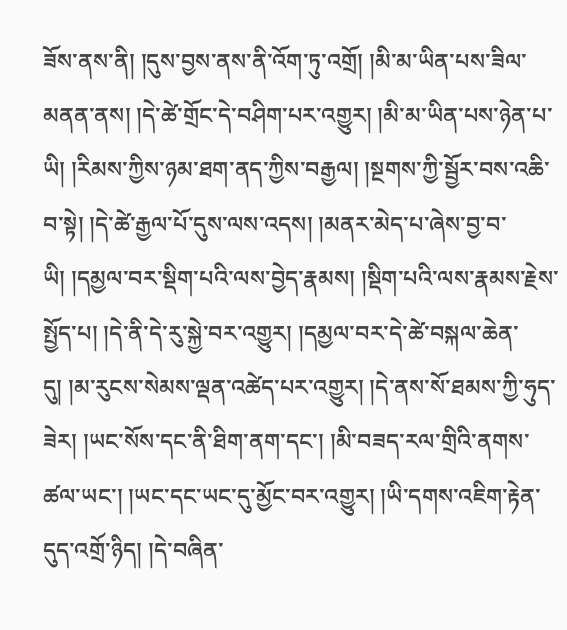ཟོས་ནས་ནི། །དུས་བྱས་ནས་ནི་འོག་ཏུ་འགྲོ། །མི་མ་ཡིན་པས་ཟིལ་མནན་ནས། །དེ་ཚེ་གྲོང་དེ་བཤིག་པར་འགྱུར། །མི་མ་ཡིན་པས་ཉེན་པ་ཡི། །རིམས་ཀྱིས་ཉམ་ཐག་ནད་ཀྱིས་བརྒྱལ། །སྔགས་ཀྱི་སྦྱོར་བས་འཆི་བ་སྟེ། །དེ་ཚེ་རྒྱལ་པོ་དུས་ལས་འདས། །མནར་མེད་པ་ཞེས་བྱ་བ་ཡི། །དམྱལ་བར་སྡིག་པའི་ལས་བྱེད་རྣམས། །སྡིག་པའི་ལས་རྣམས་རྗེས་སྤྱོད་པ། །དེ་ནི་དེ་རུ་སྐྱེ་བར་འགྱུར། །དམྱལ་བར་དེ་ཚེ་བསྐལ་ཆེན་དུ། །མ་རུངས་སེམས་ལྡན་འཚེད་པར་འགྱུར། །དེ་ནས་སོ་ཐམས་ཀྱི་ཧུད་ཟེར། །ཡང་སོས་དང་ནི་ཐིག་ནག་དང་། །མི་བཟད་རལ་གྲིའི་ནགས་ཚལ་ཡང་། །ཡང་དང་ཡང་དུ་མྱོང་བར་འགྱུར། །ཡི་དགས་འཇིག་རྟེན་དུད་འགྲོ་ཉིད། །དེ་བཞིན་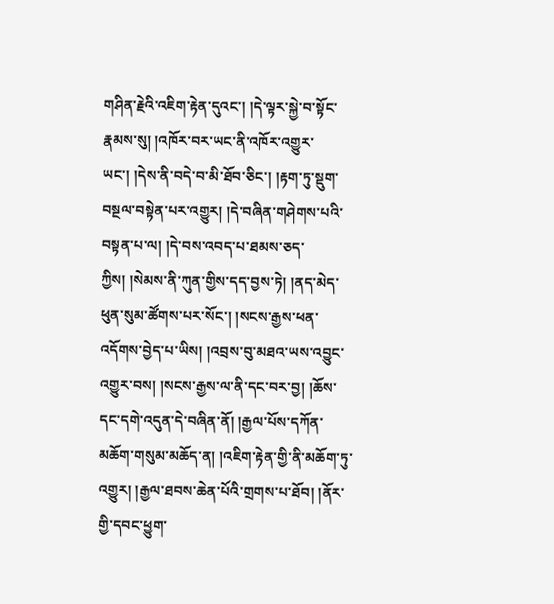གཤིན་རྗེའི་འཇིག་རྟེན་དུའང་། །དེ་ལྟར་སྐྱེ་བ་སྟོང་རྣམས་སུ། །འཁོར་བར་ཡང་ནི་འཁོར་འགྱུར་ཡང་། །དེས་ནི་བདེ་བ་མི་ཐོབ་ཅིང་། །རྟག་ཏུ་སྡུག་བསྔལ་བསྟེན་པར་འགྱུར། །དེ་བཞིན་གཤེགས་པའི་བསྟན་པ་ལ། །དེ་བས་འབད་པ་ཐམས་ཅད་ཀྱིས། །སེམས་ནི་ཀུན་གྱིས་དད་བྱས་ཏེ། །ནད་མེད་ཕུན་སུམ་ཚོགས་པར་སོང་། །སངས་རྒྱས་ཕན་འདོགས་བྱེད་པ་ཡིས། །འབྲས་བུ་མཐའ་ཡས་འབྱུང་འགྱུར་བས། །སངས་རྒྱས་ལ་ནི་དང་བར་བྱ། །ཆོས་དང་དགེ་འདུན་དེ་བཞིན་ནོ། །རྒྱལ་པོས་དཀོན་མཆོག་གསུམ་མཆོད་ན། །འཇིག་རྟེན་གྱི་ནི་མཆོག་ཏུ་འགྱུར། །རྒྱལ་ཐབས་ཆེན་པོའི་གྲགས་པ་ཐོབ། །ནོར་གྱི་དབང་ཕྱུག་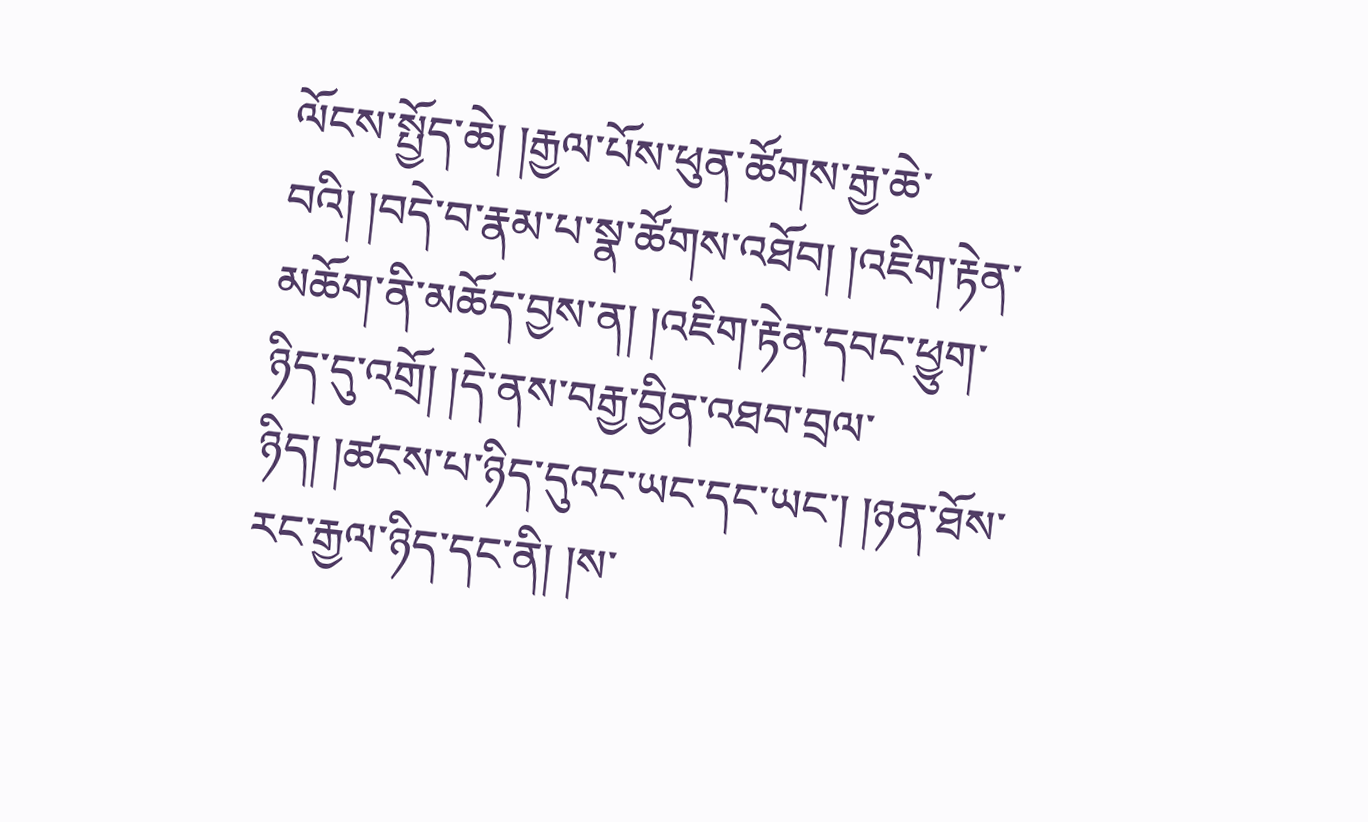ལོངས་སྤྱོད་ཆེ། །རྒྱལ་པོས་ཕུན་ཚོགས་རྒྱ་ཆེ་བའི། །བདེ་བ་རྣམ་པ་སྣ་ཚོགས་འཐོབ། །འཇིག་རྟེན་མཆོག་ནི་མཆོད་བྱས་ན། །འཇིག་རྟེན་དབང་ཕྱུག་ཉིད་དུ་འགྲོ། །དེ་ནས་བརྒྱ་བྱིན་འཐབ་བྲལ་ཉིད། །ཚངས་པ་ཉིད་དུའང་ཡང་དང་ཡང་། །ཉན་ཐོས་རང་རྒྱལ་ཉིད་དང་ནི། །ས་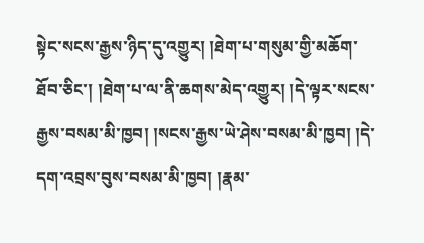སྟེང་སངས་རྒྱས་ཉིད་དུ་འགྱུར། །ཐེག་པ་གསུམ་གྱི་མཆོག་ཐོབ་ཅིང་། །ཐེག་པ་ལ་ནི་ཆགས་མེད་འགྱུར། །དེ་ལྟར་སངས་རྒྱས་བསམ་མི་ཁྱབ། །སངས་རྒྱས་ཡེ་ཤེས་བསམ་མི་ཁྱབ། །དེ་དག་འབྲས་བུས་བསམ་མི་ཁྱབ། །རྣམ་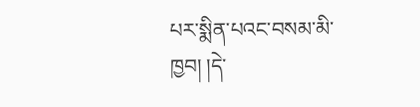པར་སྨིན་པའང་བསམ་མི་ཁྱབ། །དེ་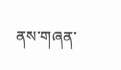ནས་གཞན་